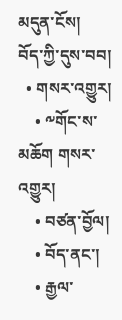མདུན་ངོས།
བོད་ཀྱི་དུས་བབ།
  • གསར་འགྱུར།
    • ༸གོང་ས་མཆོག གསར་འགྱུར།
    • བཙན་བྱོལ།
    • བོད་ནང་།
    • རྒྱལ་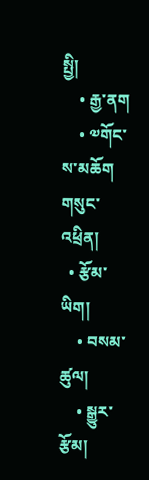སྤྱི།
    • རྒྱ་ནག
    • ༧གོང་ས་མཆོག གསུང་འཕྲིན།
  • རྩོམ་ཡིག།
    • བསམ་ཚུལ།
    • སྒྱུར་རྩོམ།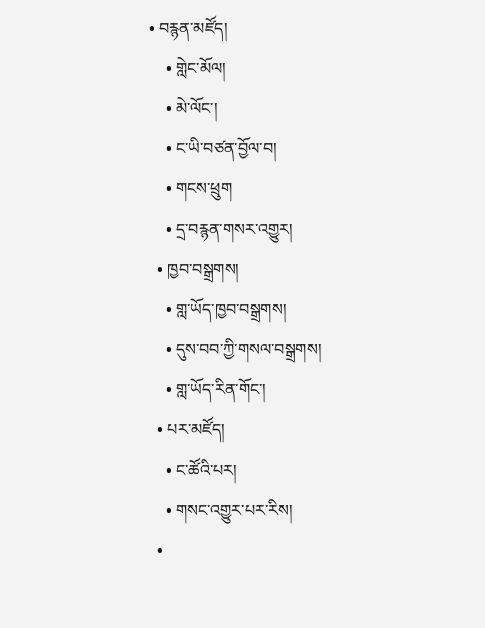• བརྙན་མཛོད།
    • གླེང་མོལ།
    • མེ་ལོང་།
    • ང་ཡི་བཙན་བྱོལ་བ།
    • གངས་ཕྲུག
    • དྲ་བརྙན་གསར་འགྱུར།
  • ཁྱབ་བསྒྲགས།
    • གླ་ཡོད་ཁྱབ་བསྒྲགས།
    • དུས་བབ་ཀྱི་གསལ་བསྒྲགས།
    • གླ་ཡོད་རིན་གོང་།
  • པར་མཛོད།
    • ང་ཚོའི་པར།
    • གསང་འགྱུར་པར་རིས།
  •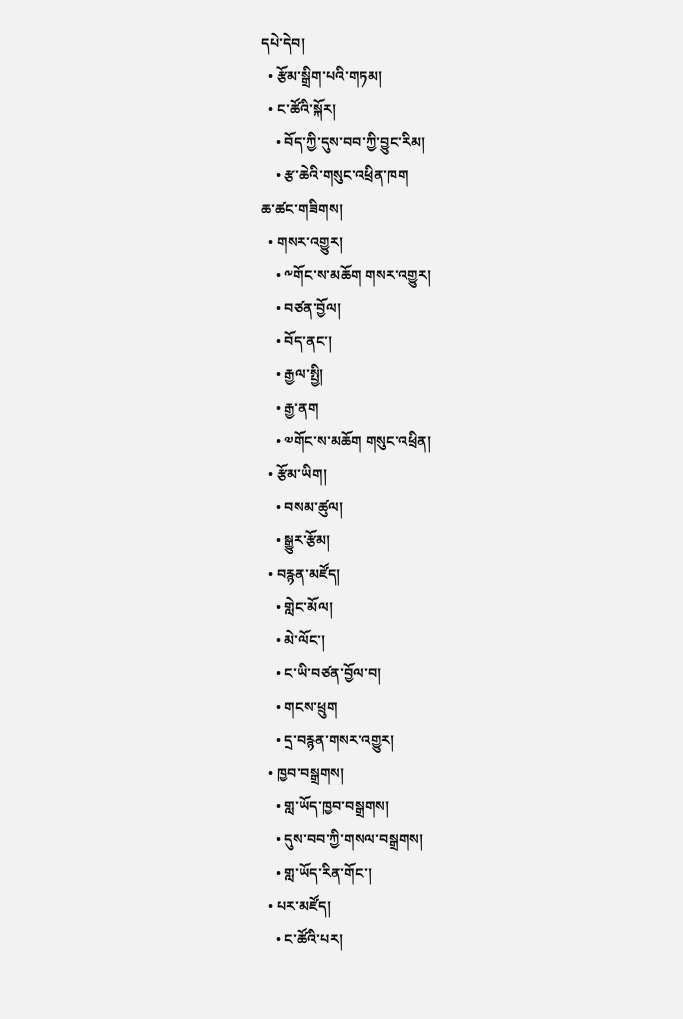དཔེ་དེབ།
  • རྩོམ་སྒྲིག་པའི་གཏམ།
  • ང་ཚོའི་སྐོར།
    • བོད་ཀྱི་དུས་བབ་ཀྱི་བྱུང་རིམ།
    • རྩ་ཆེའི་གསུང་འཕྲིན་ཁག
ཆ་ཚང་གཟིགས།
  • གསར་འགྱུར།
    • ༸གོང་ས་མཆོག གསར་འགྱུར།
    • བཙན་བྱོལ།
    • བོད་ནང་།
    • རྒྱལ་སྤྱི།
    • རྒྱ་ནག
    • ༧གོང་ས་མཆོག གསུང་འཕྲིན།
  • རྩོམ་ཡིག།
    • བསམ་ཚུལ།
    • སྒྱུར་རྩོམ།
  • བརྙན་མཛོད།
    • གླེང་མོལ།
    • མེ་ལོང་།
    • ང་ཡི་བཙན་བྱོལ་བ།
    • གངས་ཕྲུག
    • དྲ་བརྙན་གསར་འགྱུར།
  • ཁྱབ་བསྒྲགས།
    • གླ་ཡོད་ཁྱབ་བསྒྲགས།
    • དུས་བབ་ཀྱི་གསལ་བསྒྲགས།
    • གླ་ཡོད་རིན་གོང་།
  • པར་མཛོད།
    • ང་ཚོའི་པར།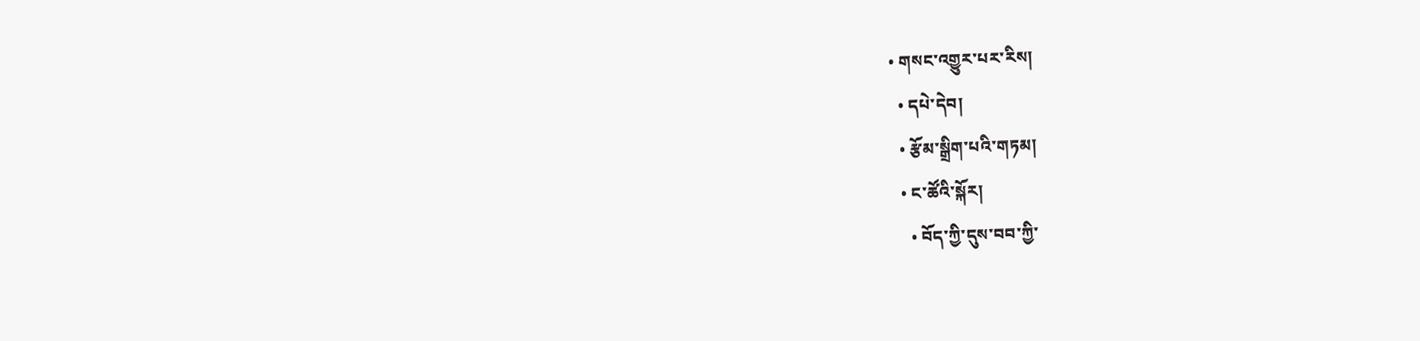• གསང་འགྱུར་པར་རིས།
  • དཔེ་དེབ།
  • རྩོམ་སྒྲིག་པའི་གཏམ།
  • ང་ཚོའི་སྐོར།
    • བོད་ཀྱི་དུས་བབ་ཀྱི་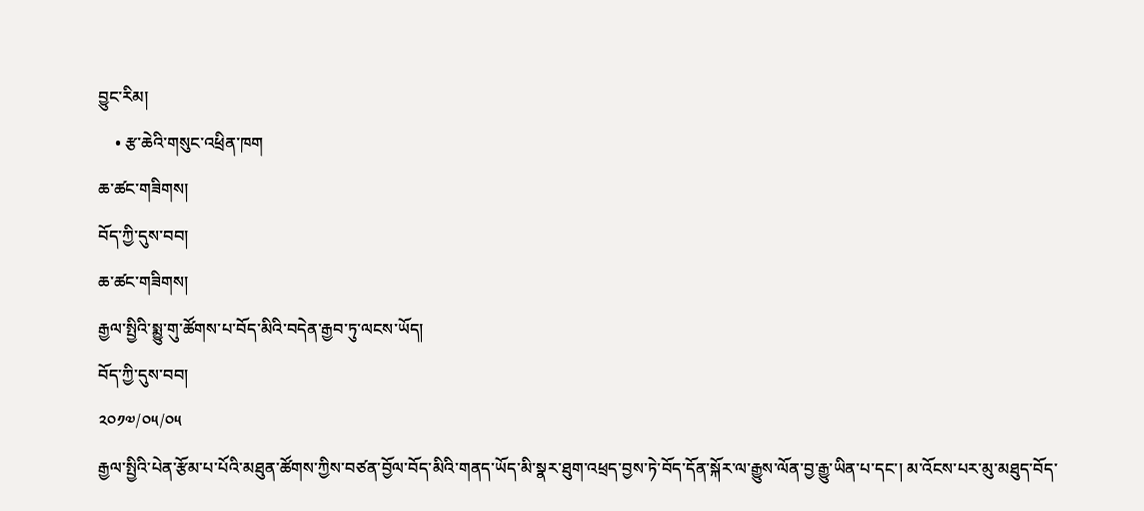བྱུང་རིམ།
    • རྩ་ཆེའི་གསུང་འཕྲིན་ཁག
ཆ་ཚང་གཟིགས།
བོད་ཀྱི་དུས་བབ།
ཆ་ཚང་གཟིགས།
རྒྱལ་སྤྱིའི་སྨྱུ་གུ་ཚོགས་པ་བོད་མིའི་བདེན་རྒྱབ་ཏུ་ལངས་ཡོད།
བོད་ཀྱི་དུས་བབ།
༢༠༡༧/༠༥/༠༥
རྒྱལ་སྤྱིའི་པེན་རྩོམ་པ་པོའི་མཐུན་ཚོགས་ཀྱིས་བཙན་བྱོལ་བོད་མིའི་གནད་ཡོད་མི་སྣར་ཐུག་འཕྲད་བྱས་ཏེ་བོད་དོན་སྐོར་ལ་རྒྱུས་ལོན་བྱ་རྒྱུ་ཡིན་པ་དང་། མ་འོངས་པར་མུ་མཐུད་བོད་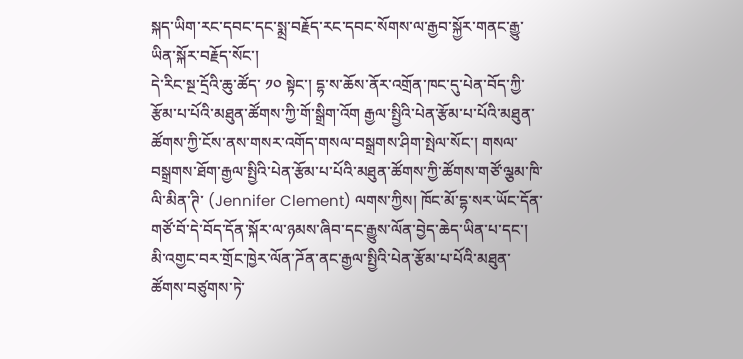སྐད་ཡིག་རང་དབང་དང་སྨྲ་བརྗོད་རང་དབང་སོགས་ལ་རྒྱབ་སྐྱོར་གནང་རྒྱུ་ཡིན་སྐོར་བརྗོད་སོང་།
དེ་རིང་སྔ་དྲོའི་ཆུ་ཚོད་ ༡༠ སྟེང་། དྷ་ས་ཆོས་ནོར་འགྲོན་ཁང་དུ་པེན་བོད་ཀྱི་རྩོམ་པ་པོའི་མཐུན་ཚོགས་ཀྱི་གོ་སྒྲིག་འོག རྒྱལ་སྤྱིའི་པེན་རྩོམ་པ་པོའི་མཐུན་ཚོགས་ཀྱི་ངོས་ནས་གསར་འགོད་གསལ་བསྒྲགས་ཤིག་སྤེལ་སོང་། གསལ་བསྒྲགས་ཐོག་རྒྱལ་སྤྱིའི་པེན་རྩོམ་པ་པོའི་མཐུན་ཚོགས་ཀྱི་ཚོགས་གཙོ་ལྕམ་ཁི་ལི་མིན་ཊི་ (Jennifer Clement) ལགས་ཀྱིས། ཁོང་མོ་དྷ་སར་ཡོང་དོན་གཙོ་བོ་དེ་བོད་དོན་སྐོར་ལ་ཉམས་ཞིབ་དང་རྒྱུས་ལོན་བྱེད་ཆེད་ཡིན་པ་དང་། མི་འགྱང་བར་གྲོང་ཁྱེར་ལོན་ཌོན་ནང་རྒྱལ་སྤྱིའི་པེན་རྩོམ་པ་པོའི་མཐུན་ཚོགས་བཙུགས་ཏེ་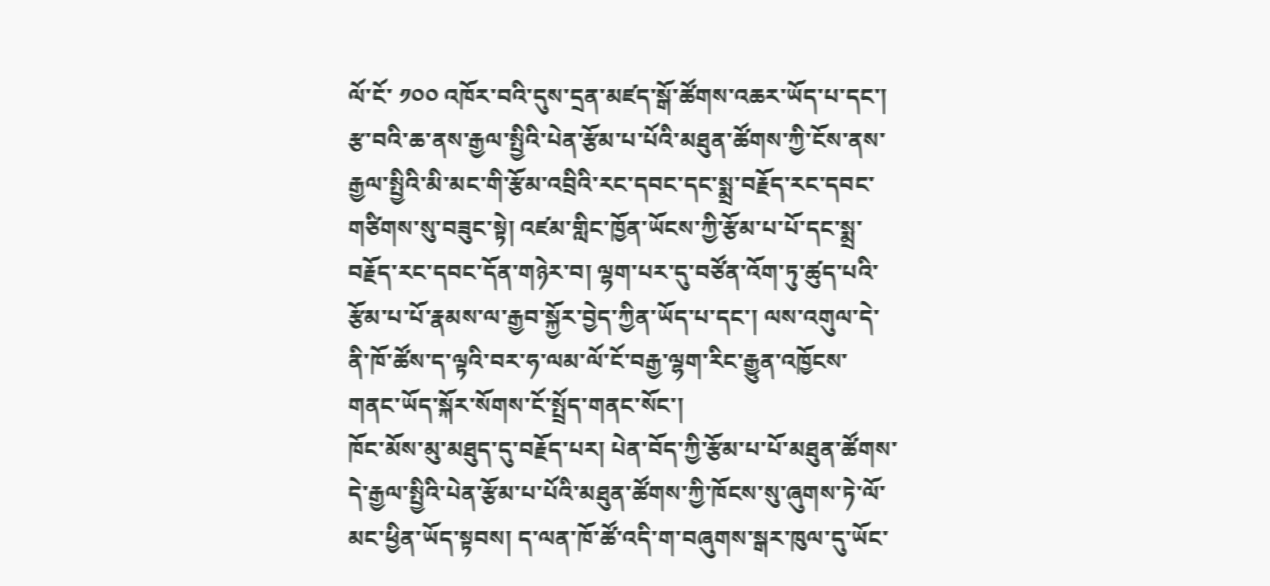ལོ་ངོ་ ༡༠༠ འཁོར་བའི་དུས་དྲན་མཛད་སྒོ་ཚོགས་འཆར་ཡོད་པ་དང་། རྩ་བའི་ཆ་ནས་རྒྱལ་སྤྱིའི་པེན་རྩོམ་པ་པོའི་མཐུན་ཚོགས་ཀྱི་ངོས་ནས་རྒྱལ་སྤྱིའི་མི་མང་གི་རྩོམ་འབྲིའི་རང་དབང་དང་སྨྲ་བརྗོད་རང་དབང་གཙིགས་སུ་བཟུང་སྟེ། འཛམ་གླིང་ཁྱོན་ཡོངས་ཀྱི་རྩོམ་པ་པོ་དང་སྨྲ་བརྗོད་རང་དབང་དོན་གཉེར་བ། ལྷག་པར་དུ་བཙོན་འོག་ཏུ་ཚུད་པའི་རྩོམ་པ་པོ་རྣམས་ལ་རྒྱབ་སྐྱོར་བྱེད་ཀྱིན་ཡོད་པ་དང་། ལས་འགུལ་དེ་ནི་ཁོ་ཚོས་ད་ལྟའི་བར་ཧ་ལམ་ལོ་ངོ་བརྒྱ་ལྷག་རིང་རྒྱུན་འཁྱོངས་གནང་ཡོད་སྐོར་སོགས་ངོ་སྤྲོད་གནང་སོང་།
ཁོང་མོས་མུ་མཐུད་དུ་བརྗོད་པར། པེན་བོད་ཀྱི་རྩོམ་པ་པོ་མཐུན་ཚོགས་དེ་རྒྱལ་སྤྱིའི་པེན་རྩོམ་པ་པོའི་མཐུན་ཚོགས་ཀྱི་ཁོངས་སུ་ཞུགས་ཏེ་ལོ་མང་ཕྱིན་ཡོད་སྟབས། ད་ལན་ཁོ་ཚོ་འདི་ག་བཞུགས་སྒར་ཁུལ་དུ་ཡོང་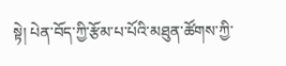སྟེ། པེན་བོད་ཀྱི་རྩོམ་པ་པོའི་མཐུན་ཚོགས་ཀྱི་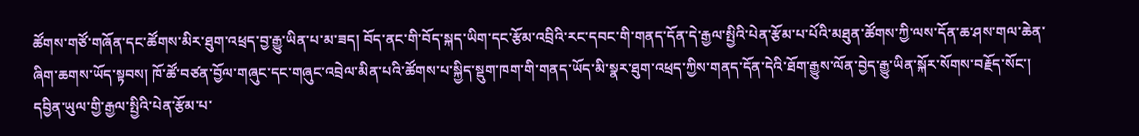ཚོགས་གཙོ་གཞོན་དང་ཚོགས་མིར་ཐུག་འཕྲད་བྱ་རྒྱུ་ཡིན་པ་མ་ཟད། བོད་ནང་གི་བོད་སྐད་ཡིག་དང་རྩོམ་འབྲིའི་རང་དབང་གི་གནད་དོན་དེ་རྒྱལ་སྤྱིའི་པེན་རྩོམ་པ་པོའི་མཐུན་ཚོགས་ཀྱི་ལས་དོན་ཆ་ཤས་གལ་ཆེན་ཞིག་ཆགས་ཡོད་སྟབས། ཁོ་ཚོ་བཙན་བྱོལ་གཞུང་དང་གཞུང་འབྲེལ་མིན་པའི་ཚོགས་པ་སྐྱིད་སྡུག་ཁག་གི་གནད་ཡོད་མི་སྣར་ཐུག་འཕྲད་ཀྱིས་གནད་དོན་དེའི་ཐོག་རྒྱུས་ལོན་བྱེད་རྒྱུ་ཡིན་སྐོར་སོགས་བརྗོད་སོང་།
དབྱིན་ཡུལ་གྱི་རྒྱལ་སྤྱིའི་པེན་རྩོམ་པ་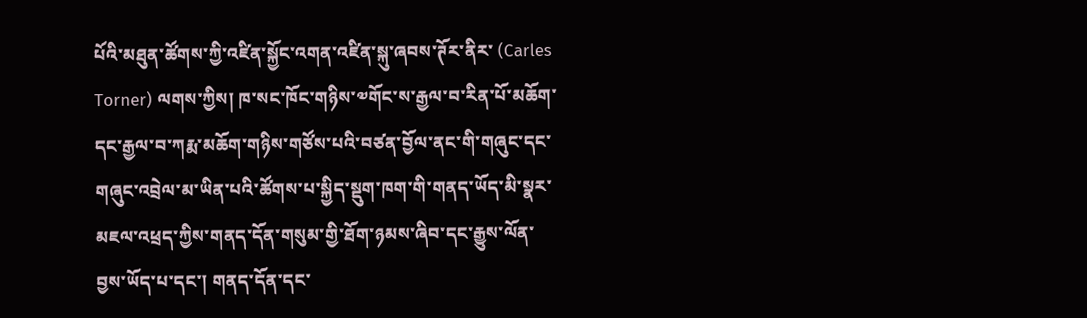པོའི་མཐུན་ཚོགས་ཀྱི་འཛིན་སྐྱོང་འགན་འཛིན་སྐུ་ཞབས་ཊོར་ནིར་ (Carles Torner) ལགས་ཀྱིས། ཁ་སང་ཁོང་གཉིས་༧གོང་ས་རྒྱལ་བ་རིན་པོ་མཆོག་དང་རྒྱལ་བ་ཀརྨ་མཆོག་གཉིས་གཙོས་པའི་བཙན་བྱོལ་ནང་གི་གཞུང་དང་གཞུང་འབྲེལ་མ་ཡིན་པའི་ཚོགས་པ་སྐྱིད་སྡུག་ཁག་གི་གནད་ཡོད་མི་སྣར་མཇལ་འཕྲད་ཀྱིས་གནད་དོན་གསུམ་གྱི་ཐོག་ཉམས་ཞིབ་དང་རྒྱུས་ལོན་བྱས་ཡོད་པ་དང་། གནད་དོན་དང་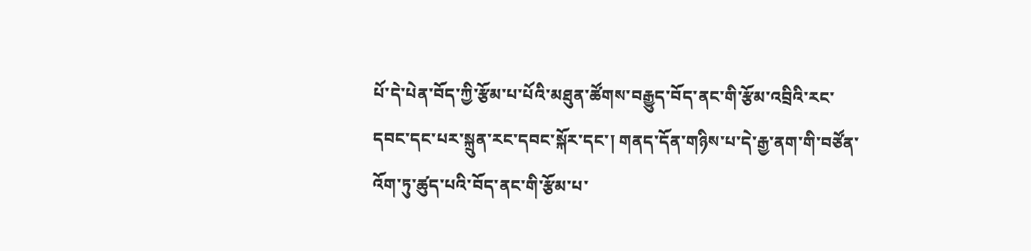པོ་དེ་པེན་བོད་ཀྱི་རྩོམ་པ་པོའི་མཐུན་ཚོགས་བརྒྱུད་བོད་ནང་གི་རྩོམ་འབྲིའི་རང་དབང་དང་པར་སྐྲུན་རང་དབང་སྐོར་དང་། གནད་དོན་གཉིས་པ་དེ་རྒྱ་ནག་གི་བཙོན་འོག་ཏུ་ཚུད་པའི་བོད་ནང་གི་རྩོམ་པ་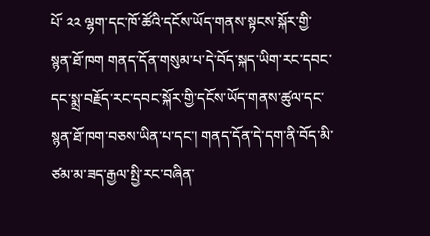པོ་ ༢༢ ལྷག་དང་ཁོ་ཚོའི་དངོས་ཡོད་གནས་སྟངས་སྐོར་གྱི་སྙན་ཐོ་ཁག གནད་དོན་གསུམ་པ་དེ་བོད་སྐད་ཡིག་རང་དབང་དང་སྨྲ་བརྗོད་རང་དབང་སྐོར་གྱི་དངོས་ཡོད་གནས་ཚུལ་དང་སྙན་ཐོ་ཁག་བཅས་ཡིན་པ་དང་། གནད་དོན་དེ་དག་ནི་བོད་མི་ཙམ་མ་ཟད་རྒྱལ་སྤྱི་རང་བཞིན་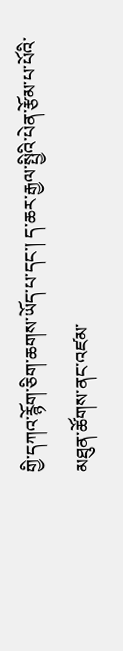གྱི་དཀའ་རྙོག་ཅིག་ཆགས་ཡོད་པ་དང་། ད་ཆར་རྒྱལ་སྤྱིའི་པེན་རྩོམ་པ་པོའི་མཐུན་ཚོགས་ནང་འཛམ་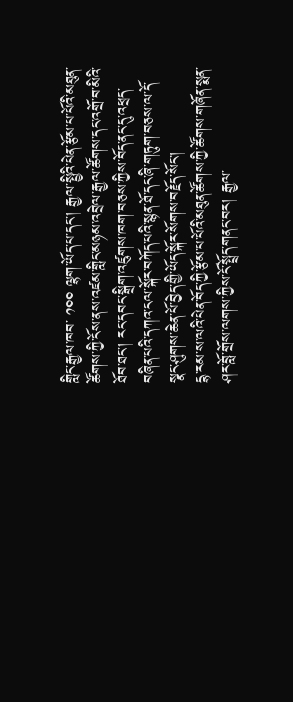གླིང་རྒྱལ་ཁབ་ ༡༠༠ ལྷག་ཡོད་པ་དང་། རྒྱལ་སྤྱིའི་པེན་རྩོམ་པ་པོའི་མཐུན་ཚོགས་ཀྱི་ངོས་ནས་འཛམ་གླིང་མཉམ་འབྲེལ་རྒྱལ་ཚོགས་དང་འགྲོ་བ་མིའི་ཐོབ་ཐང་། རང་དབང་སྒྲིག་འཛུགས་ཁག་བཅས་ཀྱིས་བོད་ནང་དུ་འཕྲད་བཞིན་པའི་དཀའ་ངལ་སྐོར་བཀོད་པའི་སྙན་ཐོ་དང་ཞི་གཏུག་བཅས་ལ་དོ་སྣང་ཤུགས་ཆེན་པོ་བྱེད་གྱི་ཡོད་སྐོར་སོགས་བརྗོད་སོང་།
དྷ་རམ་ས་ལའི་པེན་བོད་ཀྱི་རྩོམ་པ་པོའི་མཐུན་ཚོགས་ཀྱི་ཚོགས་གཞོན་སྨན་ཤར་བློ་གྲོས་ལགས་ཀྱིས་ངོ་སྤྲོད་གནང་བར། རྒྱལ་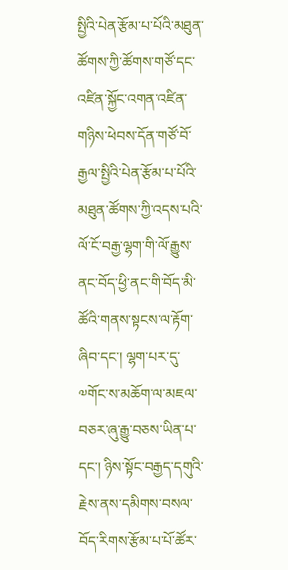སྤྱིའི་པེན་རྩོམ་པ་པོའི་མཐུན་ཚོགས་ཀྱི་ཚོགས་གཙོ་དང་འཛིན་སྐྱོང་འགན་འཛིན་གཉིས་ཕེབས་དོན་གཙོ་བོ་རྒྱལ་སྤྱིའི་པེན་རྩོམ་པ་པོའི་མཐུན་ཚོགས་ཀྱི་འདས་པའི་ལོ་ངོ་བརྒྱ་ལྷག་གི་ལོ་རྒྱུས་ནང་བོད་ཕྱི་ནང་གི་བོད་མི་ཚོའི་གནས་སྟངས་ལ་རྟོག་ཞིབ་དང་། ལྷག་པར་དུ་༧གོང་ས་མཆོག་ལ་མཇལ་བཅར་ཞུ་རྒྱུ་བཅས་ཡིན་པ་དང་། ཉིས་སྟོང་བརྒྱད་དགུའི་རྗེས་ནས་དམིགས་བསལ་བོད་རིགས་རྩོམ་པ་པོ་ཚོར་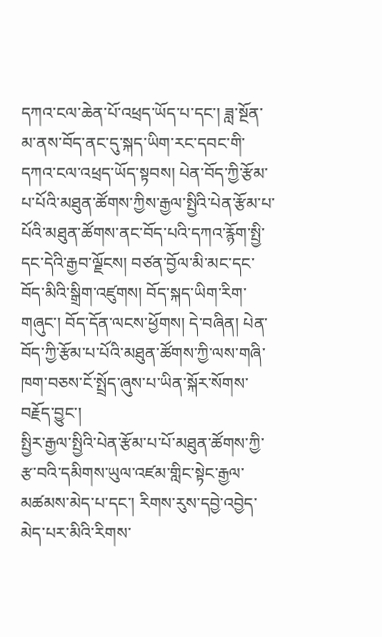དཀའ་ངལ་ཆེན་པོ་འཕྲད་ཡོད་པ་དང་། ཟླ་སྔོན་མ་ནས་བོད་ནང་དུ་སྐད་ཡིག་རང་དབང་གི་དཀའ་ངལ་འཕྲད་ཡོད་སྟབས། པེན་བོད་ཀྱི་རྩོམ་པ་པོའི་མཐུན་ཚོགས་ཀྱིས་རྒྱལ་སྤྱིའི་པེན་རྩོམ་པ་པོའི་མཐུན་ཚོགས་ནང་བོད་པའི་དཀའ་རྙོག་སྤྱི་དང་དེའི་རྒྱབ་ལྗོངས། བཙན་བྱོལ་མི་མང་དང་བོད་མིའི་སྒྲིག་འཛུགས། བོད་སྐད་ཡིག་རིག་གཞུང་། བོད་དོན་ལངས་ཕྱོགས། དེ་བཞིན། པེན་བོད་ཀྱི་རྩོམ་པ་པོའི་མཐུན་ཚོགས་ཀྱི་ལས་གཞི་ཁག་བཅས་ངོ་སྤྲོད་ཞུས་པ་ཡིན་སྐོར་སོགས་བརྗོད་བྱུང་།
སྤྱིར་རྒྱལ་སྤྱིའི་པེན་རྩོམ་པ་པོ་མཐུན་ཚོགས་ཀྱི་རྩ་བའི་དམིགས་ཡུལ་འཛམ་གླིང་སྟེང་རྒྱལ་མཚམས་མེད་པ་དང་། རིགས་རུས་དབྱེ་འབྱེད་མེད་པར་མིའི་རིགས་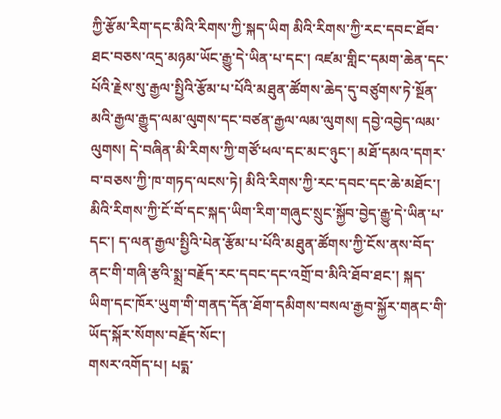ཀྱི་རྩོམ་རིག་དང་མིའི་རིགས་ཀྱི་སྐད་ཡིག མིའི་རིགས་ཀྱི་རང་དབང་ཐོབ་ཐང་བཅས་འདྲ་མཉམ་ཡོང་རྒྱུ་དེ་ཡིན་པ་དང་། འཛམ་གླིང་དམག་ཆེན་དང་པོའི་རྗེས་སུ་རྒྱལ་སྤྱིའི་རྩོམ་པ་པོའི་མཐུན་ཚོགས་ཆེད་དུ་བཙུགས་ཏེ་སྔོན་མའི་རྒྱལ་རྒྱུད་ལམ་ལུགས་དང་བཙན་རྒྱལ་ལམ་ལུགས། དབྱེ་འབྱེད་ལམ་ལུགས། དེ་བཞིན་མི་རིགས་ཀྱི་གཙོ་ཕལ་དང་མང་ཉུང་། མཐོ་དམའ་དགར་བ་བཅས་ཀྱི་ཁ་གཏད་ལངས་ཏེ། མིའི་རིགས་ཀྱི་རང་དབང་དང་ཆེ་མཐོང་། མིའི་རིགས་ཀྱི་ངོ་བོ་དང་སྐད་ཡིག་རིག་གཞུང་སྲུང་སྐྱོབ་བྱེད་རྒྱུ་དེ་ཡིན་པ་དང་། ད་ལན་རྒྱལ་སྤྱིའི་པེན་རྩོམ་པ་པོའི་མཐུན་ཚོགས་ཀྱི་ངོས་ནས་བོད་ནང་གི་གཞི་རྩའི་སྨྲ་བརྗོད་རང་དབང་དང་འགྲོ་བ་མིའི་ཐོབ་ཐང་། སྐད་ཡིག་དང་ཁོར་ཡུག་གི་གནད་དོན་ཐོག་དམིགས་བསལ་རྒྱབ་སྐྱོར་གནང་གི་ཡོད་སྐོར་སོགས་བརྗོད་སོང་།
གསར་འགོད་པ། པདྨ་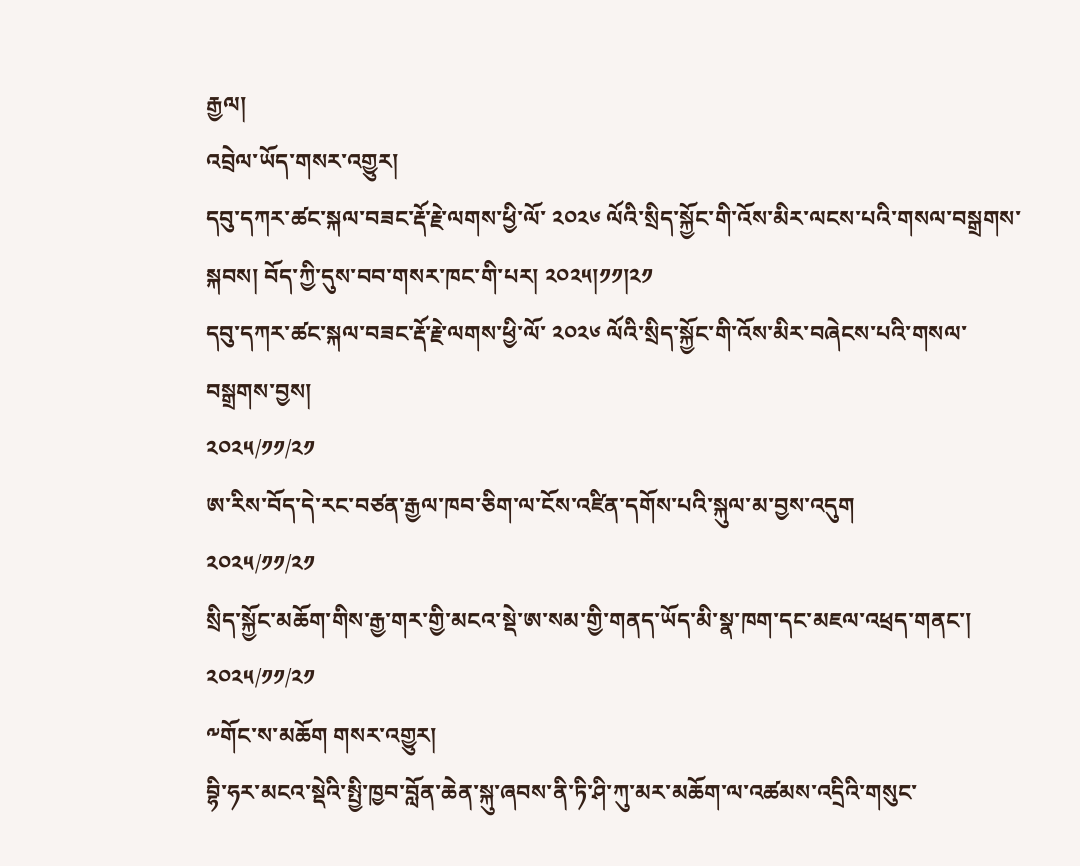རྒྱལ།
འབྲེལ་ཡོད་གསར་འགྱུར།
དབུ་དཀར་ཚང་སྐལ་བཟང་རྡོ་རྗེ་ལགས་ཕྱི་ལོ་ ༢༠༢༦ ལོའི་སྲིད་སྐྱོང་གི་འོས་མིར་ལངས་པའི་གསལ་བསྒྲགས་སྐབས། བོད་ཀྱི་དུས་བབ་གསར་ཁང་གི་པར། ༢༠༢༥།༡༡།༢༡
དབུ་དཀར་ཚང་སྐལ་བཟང་རྡོ་རྗེ་ལགས་ཕྱི་ལོ་ ༢༠༢༦ ལོའི་སྲིད་སྐྱོང་གི་འོས་མིར་བཞེངས་པའི་གསལ་བསྒྲགས་བྱས།
༢༠༢༥/༡༡/༢༡
ཨ་རིས་བོད་དེ་རང་བཙན་རྒྱལ་ཁབ་ཅིག་ལ་ངོས་འཛིན་དགོས་པའི་སྐུལ་མ་བྱས་འདུག
༢༠༢༥/༡༡/༢༡
སྲིད་སྐྱོང་མཆོག་གིས་རྒྱ་གར་གྱི་མངའ་སྡེ་ཨ་སམ་གྱི་གནད་ཡོད་མི་སྣ་ཁག་དང་མཇལ་འཕྲད་གནང་།
༢༠༢༥/༡༡/༢༡
༸གོང་ས་མཆོག གསར་འགྱུར།
བྷི་ཧར་མངའ་སྡེའི་སྤྱི་ཁྱབ་བློན་ཆེན་སྐུ་ཞབས་ནི་ཏི་ཤི་ཀུ་མར་མཆོག་ལ་འཚམས་འདྲིའི་གསུང་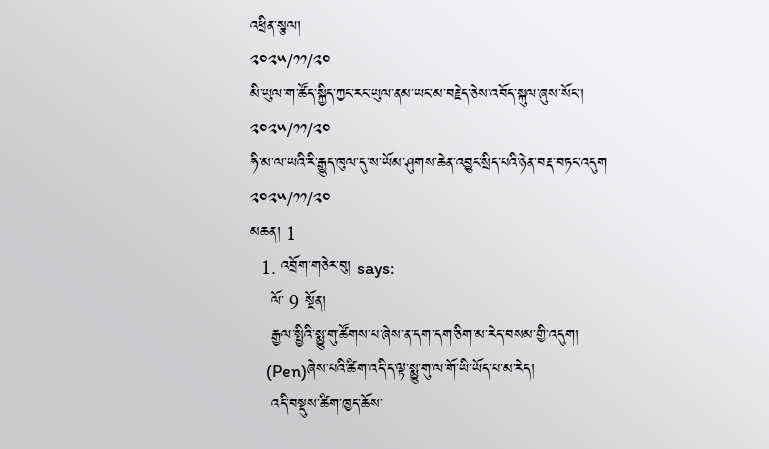འཕྲིན་སྩལ།
༢༠༢༥/༡༡/༢༠
མི་ཡུལ་ག་ཚོད་སྐྱིད་ཀྱང་རང་ཡུལ་ནམ་ཡང་མ་བརྗེད་ཅེས་འབོད་སྐུལ་ཞུས་སོང་།
༢༠༢༥/༡༡/༢༠
ཧི་མ་ལ་ཡའི་རི་རྒྱུད་ཁུལ་དུ་ས་ཡོམ་ཤུགས་ཆེན་འབྱུང་སྲིད་པའི་ཉེན་བརྡ་བཏང་འདུག
༢༠༢༥/༡༡/༢༠
མཆན། 1
  1. འབྲོག་གཅེར་བུ། says:
    ལོ་ 9 སྔོན།
    རྒྱལ་སྤྱིའི་སྨྱུ་གུ་ཚོགས་པ་ཞེས་ན་དག་དག་ཅིག་མ་རེད་བསམ་གྱི་འདུག།
    (Pen)ཞེས་པའི་ཚིག་འདི་ད་ལྟ་སྨྱུ་གུ་ལ་གོ་ཡི་ཡོད་པ་མ་རེད།
    འདི་བསྡུས་ཚིག་ཁྱད་ཆོས་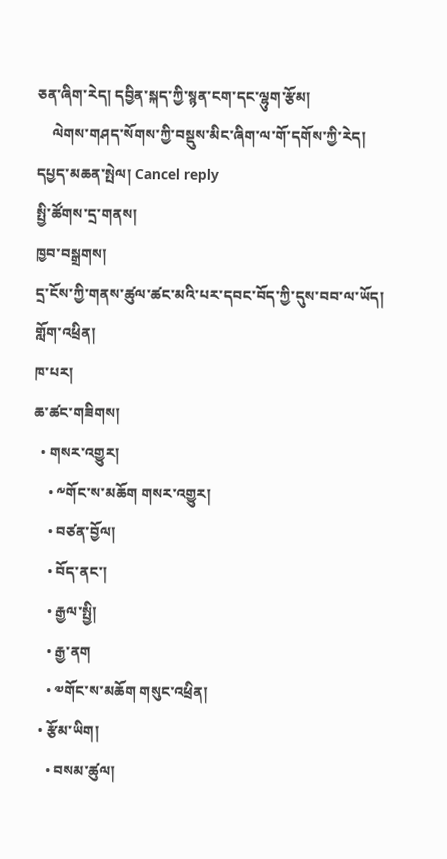ཅན་ཞིག་རེད། དབྱིན་སྐད་ཀྱི་སྙན་ངག་དང་ལྷུག་རྩོམ།
    ལེགས་གཤད་སོགས་ཀྱི་བསྡུས་མིང་ཞིག་ལ་གོ་དགོས་ཀྱི་རེད།
དཔྱད་མཆན་སྤེལ། Cancel reply
སྤྱི་ཚོགས་དྲ་གནས།
ཁྱབ་བསྒྲགས།
དྲ་ངོས་ཀྱི་གནས་ཚུལ་ཚང་མའི་པར་དབང་བོད་ཀྱི་དུས་བབ་ལ་ཡོད།
གློག་འཕྲིན།
ཁ་པར།
ཆ་ཚང་གཟིགས།
  • གསར་འགྱུར།
    • ༸གོང་ས་མཆོག གསར་འགྱུར།
    • བཙན་བྱོལ།
    • བོད་ནང་།
    • རྒྱལ་སྤྱི།
    • རྒྱ་ནག
    • ༧གོང་ས་མཆོག གསུང་འཕྲིན།
  • རྩོམ་ཡིག།
    • བསམ་ཚུལ།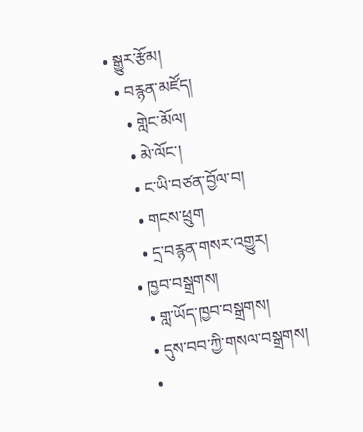• སྒྱུར་རྩོམ།
  • བརྙན་མཛོད།
    • གླེང་མོལ།
    • མེ་ལོང་།
    • ང་ཡི་བཙན་བྱོལ་བ།
    • གངས་ཕྲུག
    • དྲ་བརྙན་གསར་འགྱུར།
  • ཁྱབ་བསྒྲགས།
    • གླ་ཡོད་ཁྱབ་བསྒྲགས།
    • དུས་བབ་ཀྱི་གསལ་བསྒྲགས།
    •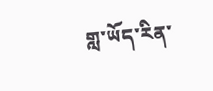གླ་ཡོད་རིན་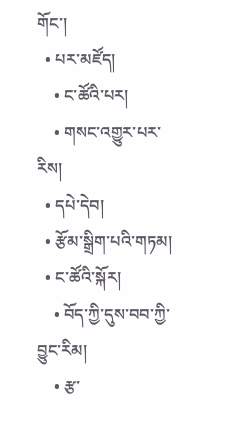གོང་།
  • པར་མཛོད།
    • ང་ཚོའི་པར།
    • གསང་འགྱུར་པར་རིས།
  • དཔེ་དེབ།
  • རྩོམ་སྒྲིག་པའི་གཏམ།
  • ང་ཚོའི་སྐོར།
    • བོད་ཀྱི་དུས་བབ་ཀྱི་བྱུང་རིམ།
    • རྩ་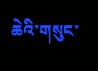ཆེའི་གསུང་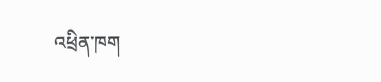འཕྲིན་ཁག